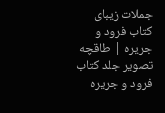جملات زیبای کتاب فرود و جریره | طاقچه
تصویر جلد کتاب فرود و جریره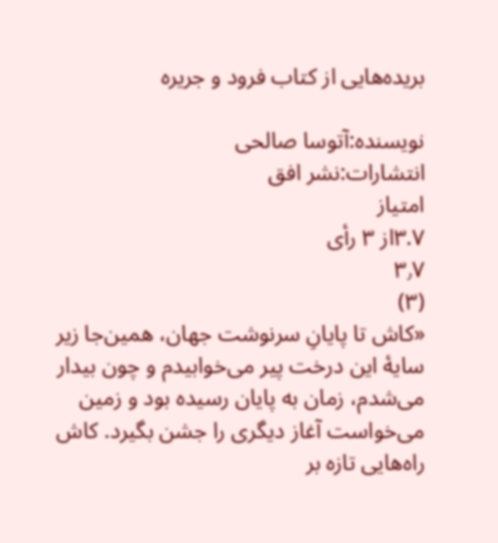بریده‌هایی از کتاب فرود و جریره

نویسنده:آتوسا صالحی
انتشارات:نشر افق
امتیاز
۳.۷از ۳ رأی
۳٫۷
(۳)
«کاش تا پایانِ سرنوشت جهان، همین‌جا زیر سایهٔ این درخت پیر می‌خوابیدم و چون بیدار می‌شدم، زمان به پایان رسیده بود و زمین می‌خواست آغاز دیگری را جشن بگیرد. کاش راه‌هایی تازه بر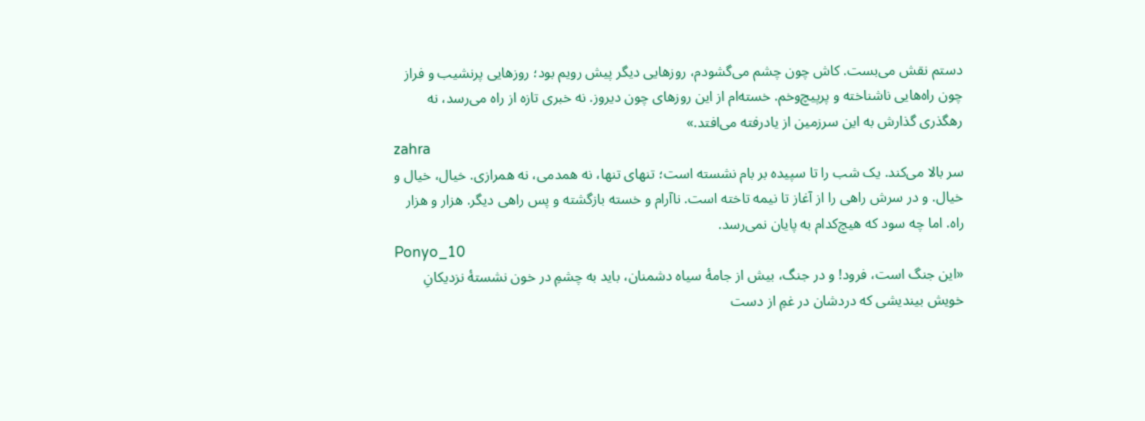دستم نقش می‌بست. کاش چون چشم می‌گشودم، روزهایی دیگر پیش رویم بود؛ روزهایی پرنشیب و فراز چون راه‌هایی ناشناخته و پرپیچ‌وخم. خسته‌ام از این روزهای چون دیروز. نه خبری تازه از راه می‌رسد، نه رهگذری گذارش به این سرزمین از یادرفته می‌افتد.»
zahra
سر بالا می‌کند. یک شب را تا سپیده بر بام نشسته است؛ تنهای تنها، نه همدمی، نه همرازی. خیال، خیال و خیال. و در سرش راهی را از آغاز تا نیمه تاخته است. ناآرام و خسته بازگشته و پس راهی دیگر. هزار و هزار راه. اما چه سود که هیچ‌کدام به پایان نمی‌رسد.
Ponyo_10
«این جنگ است، فرود! و در جنگ، بیش از جامهٔ سیاه دشمنان، باید به چشمِ در خون نشستهٔ نزدیکانِ خویش بیندیشی که دردشان در غم‌ِ از دست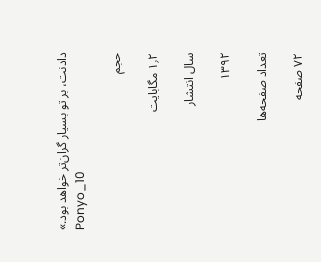دادنت، بر تو بسیار گران‌تر خواهد بود.»
Ponyo_10

حجم

۱٫۲ مگابایت

سال انتشار

۱۳۹۲

تعداد صفحه‌ها

۷۲ صفحه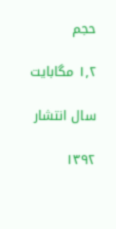حجم

۱٫۲ مگابایت

سال انتشار

۱۳۹۲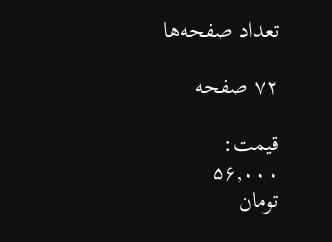تعداد صفحه‌ها

۷۲ صفحه

قیمت:
۵۶,۰۰۰
تومان